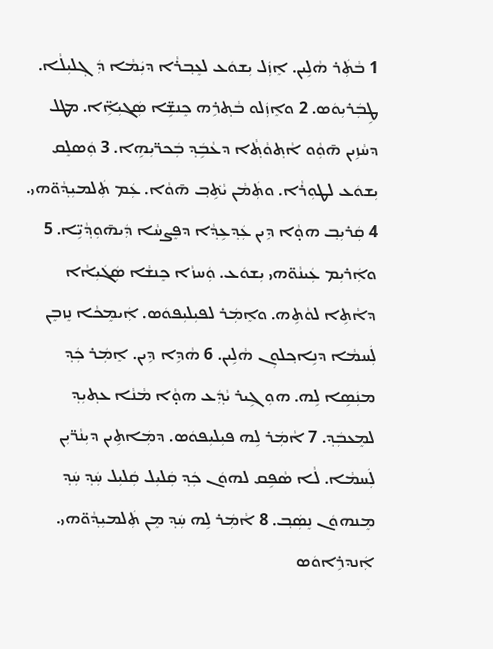1 ܒܵܬܲܪ ܗܵܠܹܝܢ. ܐܸܙܲܠ ܝܼܫܘܿܥ ܠܥܸܒ݂ܪܵܐ ܕܝܲܡܵܐ ܕܲܓ݂ܠܝܼܠܵܐ. ܛܹܒܲܪܝܼܘܿܣ. 2 ܘܐܸܙܲܠܘ ܒܵܬ݂ܪܹܗ ܟܸܢܫܹ̈ܐ ܣܲܓܝܼܐܹ̈ܐ. ܡܛܠ ܕܚܵܙܹܝܢ ܗ̄ܘܼܵܘ ܐܵܬ݂ܘܵܬ݂ܵܐ ܕܥܵܒܹܿܕ݂ ܒܲܟܪ̈ܝܼܗܹܐ. 3 ܘܲܣܠܸܩ ܝܼܫܘܿܥ ܠܛܘܼܪܵܐ. ܘܬܲܡܵܢ ܝܵܬܹ݁ܒ݂ ܗ̄ܘܵܐ. ܥܲܡ ܬܲܠܡܝܼܕ݂ܵܘ̈ܗܝ. 4 ܩܲܪܝܼܒ݂ ܗܘ̣ܵܐ ܕܹܝܢ ܥܲܕ݂ܥܹܕ݂ܵܐ ܕܦܸܨܚܵܐ ܕܲܝܗ̄ܘܼܕ݂ܵܝܹ̈ܐ. 5 ܘܐܲܪܝܼܡ ܥܲܝܢܵܘ̈ܗܝ ܝܼܫܘܿܥ. ܘܲܚܙܵܐ ܟܸܢܫܵܐ ܣܲܓܿܝܼܐܵܐ ܕܐܵܬܹܐ ܠܘܵܬܹܗ. ܘܐܸܡܲܪ ܠܦܝܼܠܝܼܦܘܿܣ. ܐܲܝܡܸܟܵܐ ܢܸܙܒܸܢ ܠܲܚܡܵܐ ܕܢܹܐܟ݂ܠܘܼܢ ܗܵܠܹܝܢ. 6 ܗܵܕܹܐ ܕܹܝܢ. ܐܸܡܲܪ ܟܲܕ݂ ܡܢܲܣܹܐ ܠܹܗ. ܗܘܼ ܓܹܝܪ ܝܵܕ݂ܲܥ ܗܘ̣ܵܐ ܡܵܢܵܐ ܥܬ݂ܝܼܕ݂ ܠܡܸܥܒܲܕ݂. 7 ܐܵܡܲܪ ܠܹܗ ܦܝܼܠܝܼܦܘܿܣ. ܕܡܲܐܬܹܝܢ ܕܝܼܢܵܪ̈ܝܼܢ ܠܲܚܡܵܐ. ܠܵܐ ܣܵܦܹܩ ܠܗܘܿܢ ܟܲܕ݂ ܩܲܠܝܼܠ ܩܲܠܝܼܠ ܚܲܕ݂ ܚܲܕ݂ ܡܸܢܗܘܿܢ ܢܸܣܲܒ݂. 8 ܐܵܡܲܪ ܠܹܗ ܚܲܕ݂ ܡܸܢ ܬܲܠܡܝܼܕ݂ܵܘ̈ܗܝ. ܐܲܢܕܪܹܐܘܿܣ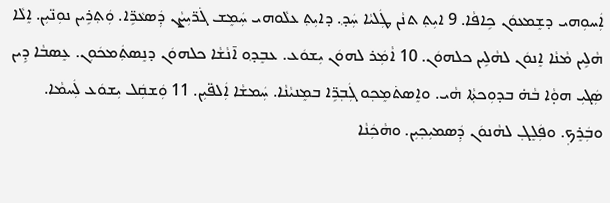ܐܲܚܘܼܗܝ ܕܫܸܡܥܘܿܢ ܟܹܐܦܵܐ. 9 ܐܝܼܬ݂ ܬܢܵܢ ܛܲܠܝܵܐ ܚܲܕ݂. ܕܐܝܼܬ݂ ܥܠܵܘܗܝ ܚܲܡܸܫ ܓ݁ܪ̈ܝܼܨܵܢ ܕܲܣܥܵܪܹ̈ܐ. ܘܲܬ݂ܪܹܝܢ ܢܘܼܢ̈ܝܼܢ. ܐܸܠܵܐ ܗܵܠܹܝܢ ܡܵܢܵܐ ܐܸܢܘܿܢ ܠܗܵܠܹܝܢ ܟܠܗܘܿܢ. 10 ܐܵܡܲܪ ܠܗܘܿܢ ܝܼܫܘܿܥ. ܥܒܸܕ݂ܘ ܐ̄ܢܵܫܵܐ ܟܠܗܘܿܢ ܕܢܸܣܬܲܡܟܿܘܼܢ. ܥܸܣܒܵܐ ܕܹܝܢ ܣܲܓܝܼ ܗܘ̣ܵܐ ܒܵܗ̇ ܒܕܘܼܟܬ݂ܵܐ ܗܵܝ. ܘܐܸܣܬ݁ܡܸܟ݂ܘ ܓܲܒ݂ܪܹ̈ܐ ܒܡܸܢܝܵܢܵܐ. ܚܲܡܫܵܐ ܐܲܠܦ̈ܝܼܢ. 11 ܘܲܫܩܲܠ ܝܼܫܘܿܥ ܠܲܚܡܵܐ. ܘܒܲܪܸܟ݂. ܘܦܲܠܸܓ݂ ܠܗܵܢܘܿܢ ܕܲܣܡܝܼܟ݂ܝܼܢ. ܘܗܵܟܲܢܵܐ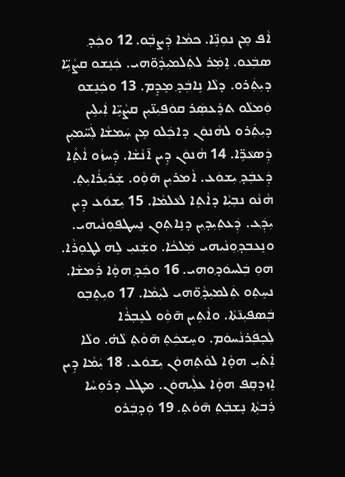ܐܵܦ ܡܸܢ ܢܘܼܢܹ̈ܐ. ܟܡܵܐ ܕܲܨܒ݂ܵܘ. 12 ܘܟܲܕ݂ ܣܒܲܥܘ. ܐܸܡܲܪ ܠܬܲܠܡܝܼܕ݂ܵܘ̈ܗܝ. ܟܲܢܸܫܘ ܩܨܵܝܹ̈ܐ ܕܝܼܬܲܪܘ. ܕܠܵܐ ܢܹܐܒܲܕ݂ ܡܸܕܸܡ. 13 ܘܟܲܢܸܫܘ ܘܲܡܠܵܘ ܬܪܸܥܣܲܪ ܩܘܿܦܝܼܢ̈ܝܼܢ ܩܨܵܝܹ̈ܐ ܐܲܝܠܹܝܢ ܕܝܼܬܲܪܘ ܠܗܵܢܘܿܢ ܕܐܟܲܠܘ ܡܸܢ ܚܲܡܫܵܐ ܠܲܚ̈ܡܝܼܢ ܕܲܣܥܵܪܹ̈ܐ. 14 ܗܵܢܘܿܢ ܕܹܝܢ ܐ̄ܢܵܫܵܐ. ܕܲܚܙܵܘ ܐܵܬ݂ܵܐ ܕܲܥܒܲܕ݂ ܝܼܫܘܿܥ. ܐܵܡܪܝܼܢ ܗ̄ܘܼܵܘ. ܫܲܪܝܼܪܵܐܝܼܬ݂. ܗܵܢܵܘ ܢܒ݂ܝܼܵܐ ܕܐܵܬܹܐ ܠܥܵܠܡܵܐ. 15 ܝܼܫܘܿܥ ܕܹܝܢ ܝܼܕ݂ܲܥ. ܕܲܥܬ݂ܝܼܕ݂ܝܼܢ ܕܢܹܐܬ݂ܘܢ ܢܸܚܛܦܘܼܢܵܝܗܝ. ܘܢܸܥܒܕ݂ܘܼܢܵܝܗܝ ܡܲܠܟܵܐ. ܘܫܲܢܝܼ ܠܹܗ ܠܛܘܼܪܵܐ. ܗܘܼ ܒܲܠܚܘܿܕ݂ܘܗܝ. 16 ܘܟܲܕ݂ ܗܘ̣ܵܐ ܪܲܡܫܵܐ. ܢܚܸܬ݂ܘ ܬܲܠܡܝܼܕ݂ܵܘ̈ܗܝ ܠܝܲܡܵܐ. 17 ܘܝܼܬܸܒ݂ܘ ܒܲܣܦܝܼܢ̄ܬܵܐ. ܘܐܵܬܹܝܢ ܗ̄ܘܼܵܘ ܠܥܸܒ݂ܪܵܐ ܠܲܟ݂ܦܲܪܢܵܚܘܿܡ. ܘܚܸܫܟܲܬ݂ ܗ̄ܘܵܬ݂ ܠܵܗ̇. ܘܠܵܐ ܐܲܬ݁ܝܼ ܗܘ̣ܵܐ ܠܘܵܬ݂ܗܘܿܢ ܝܼܫܘܿܥ. 18 ܝܲܡܵܐ ܕܹܝܢ ܐܸܙܕܩܸܦ ܗܘ̣ܵܐ ܥܠܲܝܗܘܿܢ. ܡܛܠ ܕܪܘܼܚܵܐ ܪܲܒܬ݂ܵܐ ܢܸܫܒܲܬ݂ ܗ̄ܘܵܬ݂. 19 ܘܲܕ݂ܒܲܪܘ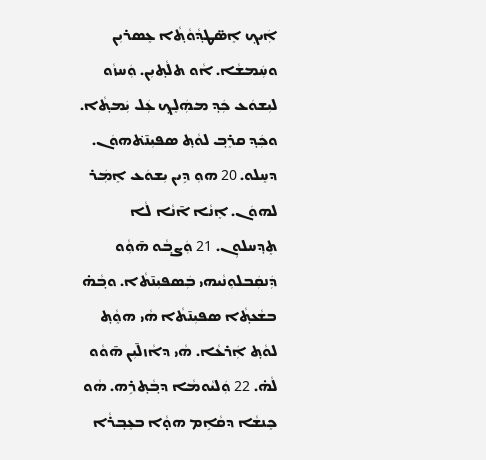ܐܲܝܟ݂ ܐܸܣ̈ܛܕ݂ܵܘܵܬ݂ܵܐ ܥܸܣܪܝܼܢ ܘܚܲܡܫܵܐ. ܐܵܘ ܬܠܵܬ݂ܝܼܢ. ܘܲܚܙܵܘ ܠܝܼܫܘܿܥ ܟܲܕ݂ ܡܗܲܠܸܟ݂ ܥܲܠ ܝܲܡܬ݂ܵܐ. ܘܟܲܕ݂ ܩܪܸܒ݂ ܠܘܵܬ݂ ܣܦܝܼܢ̄ܬ݁ܗܘܿܢ. ܕܚܸܠܘ. 20 ܗܘܼ ܕܹܝܢ ܝܼܫܘܿܥ ܐܸܡܲܪ ܠܗܘܿܢ. ܐܸܢܵܐ ܐ̄ܢܵܐ ܠܵܐ ܬܸܕ݂ܚܠܘܼܢ. 21 ܘܲܨܒ݂ܵܘ ܗ̄ܘܼܵܘ ܕܲܢܩܲܒܠܘܼܢܵܝܗܝ ܒܲܣܦܝܼܢ̄ܬܵܐ. ܘܒ݂ܵܗ̇ ܒܫܵܥܬ݂ܵܐ ܣܦܝܼܢ̄ܬܵܐ ܗܵܝ ܗܘܸܵܬ݂ ܠܘܵܬ݂ ܐܲܪܥܵܐ. ܗܵܝ ܕܐܵܙܠ̄ܝܼܢ ܗ̄ܘܵܘ ܠܵܗ̇. 22 ܘܲܠܝܵܘܡܵܐ ܕܒ݂ܵܬ݂ܪܹܗ. ܗܵܘ ܟܸܢܫܵܐ ܕܩܵܐܹܡ ܗܘ̣ܵܐ ܒܥܸܒ݂ܪܵܐ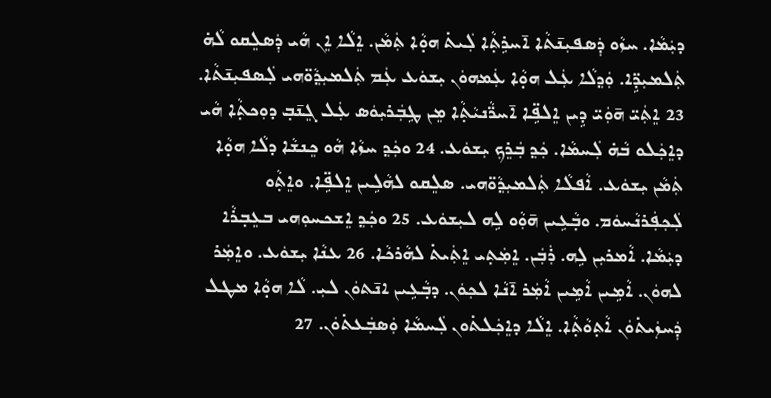ܕܝܲܡܵܐ. ܚܙܵܘ ܕܲܣܦܝܼܢ̄ܬܵܐ ܐ̄ܚܪܹܬ݂ܵܐ ܠܲܝܬ݁ ܗܘ̣ܵܐ ܬܲܡܵܢ. ܐܸܠܵܐ ܐܸܢ ܗܵܝ ܕܲܣܠܸܩܘ ܠܵܗ̇ ܬܲܠܡܝܼܕܹ̈ܐ. ܘܲܕ݂ܠܵܐ ܥܲܠ ܗܘ̣ܵܐ ܥܲܡܗܘܿܢ ܝܼܫܘܿܥ ܥܲܡ ܬܲܠܡܝܼܕ݂ܵܘ̈ܗܝ ܠܲܣܦܝܼܢ̄ܬܵܐ. 23 ܐܸܬܲܝ̈ ܗ̄ܘܲܝ̈ ܕܹܝܢ ܐܸܠܦܹ̈ܐ ܐ̄ܚܪ̈ܵܢܝܵܬ݂ܵܐ ܡܸܢ ܛܹܒܲܪܝܼܘܿܣ ܥܲܠ ܓܸܢ̄ܒ݂ ܕܘܼܟܬ݂ܵܐ ܗܵܝ ܕܐܸܟܲܠܘ ܒܵܗ̇ ܠܲܚܡܵܐ. ܟܲܕ݂ ܒܲܪܸܟ݂ ܝܼܫܘܿܥ. 24 ܘܟܲܕ݂ ܚܙܵܐ ܗܵܘ ܟܸܢܫܵܐ ܕܠܵܐ ܗܘ̣ܵܐ ܬܲܡܵܢ ܝܼܫܘܿܥ. ܐܵܦܠܵܐ ܬܲܠܡܝܼܕ݂ܵܘ̈ܗܝ. ܣܠܸܩܘ ܠܗܵܠܹܝܢ ܐܸܠܦܹ̈ܐ. ܘܐܸܬ݂ܵܘ ܠܲܟ݂ܦܲܪܢܵܚܘܿܡ. ܘܒ݂ܵܥܹܝܢ ܗ̄ܘܼܵܘ ܠܹܗ ܠܝܼܫܘܿܥ. 25 ܘܟܲܕ݂ ܐܸܫܟܚܘܼܗܝ ܒܥܸܒ݂ܪܵܐ ܕܝܲܡܵܐ. ܐܵܡܪܝܼܢ ܠܹܗ. ܪܲܒܲܢ. ܐܸܡܲܬ݂ܝ ܐܸܬܲܝܬ݁ ܠܗܵܪܟܵܐ. 26 ܥܢܵܐ ܝܼܫܘܿܥ. ܘܐܸܡܲܪ ܠܗܘܿܢ. ܐܵܡܹܝܢ ܐܵܡܹܝܢ ܐܵܡܲܪ ܐ̄ܢܵܐ ܠܟ݂ܘܿܢ. ܕܒ݂ܵܥܹܝܢ ܐܢ̄ܬܘܿܢ ܠܝܼ. ܠܵܐ ܗܘ̣ܵܐ ܡܛܠ ܕܲܚܙܲܝܬ݁ܘܿܢ ܐܵܬ݂ܘܵܬ݂ܵܐ. ܐܸܠܵܐ ܕܐܸܟܲܠܬ݁ܘܢ ܠܲܚܡܵܐ ܘܲܣܒܲܥܬ݁ܘܿܢ. 27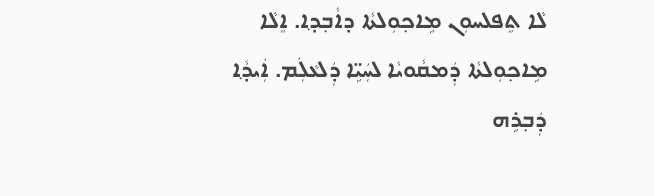ܠܵܐ ܬܸܦܠܚܘܼܢ ܡܹܐܟ݂ܘܼܠܬܵܐ ܕܐܵܒ݂ܕ݂ܐ. ܐܸܠܵܐ ܡܹܐܟ݂ܘܼܠܬܵܐ ܕܲܡܩܵܘܝܵܐ ܠܚܲܝܹ̈ܐ ܕܲܠܥܵܠܲܡ. ܐܲܝܕ݂ܵܐ ܕܲܒ݂ܪܹܗ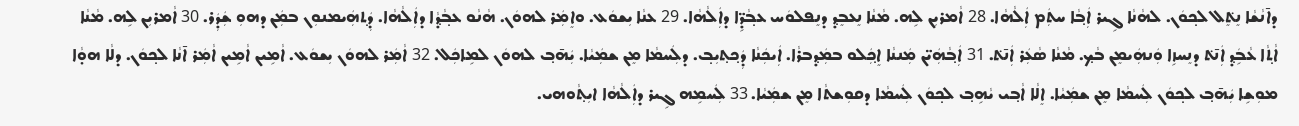ܕܐ̄ܢܵܫܵܐ ܢܸܬܸ݁ܠ ܠܟ݂ܘܿܢ. ܠܗܵܢܵܐ ܓܹܝܪ ܐܲܒ݂ܵܐ ܚܬܲܡ ܐܲܠܵܗܵܐ. 28 ܐܵܡܪܝܼܢ ܠܹܗ. ܡܵܢܵܐ ܢܸܥܒܸܕ݂ ܕܢܸܦܠܘܿܚ ܥܒ݂ܵܕܹ̈ܐ ܕܐܲܠܵܗܵܐ. 29 ܥܢܵܐ ܝܼܫܘܿܥ. ܘܐܸܡܲܪ ܠܗܘܿܢ. ܗܵܢܵܘ ܥܒ݂ܵܕ݂ܵܐ ܕܐܲܠܵܗܵܐ. ܕܲܬ݂ܗܲܝܡܢܘܼܢ ܒܡܲܢ ܕܗܘܼ ܫܲܕܲܪ. 30 ܐܵܡܪܝܼܢ ܠܹܗ. ܡܵܢܵܐ ܐܵܬ݂ܵܐ ܥܵܒܹܿܕ݂ ܐܲܢ̄ܬ݁ ܕܢܸܚܙܹܐ ܘܲܢܗܲܝܡܸܢ ܒܵܟ݂. ܡܵܢܵܐ ܣܵܥܲܪ ܐܲܢ̄ܬ݁. 31 ܐܲܒ݂ܵܗܲܝ̈ܢ ܡܲܢܢܵܐ ܐܸܟ݂ܲܠܘ ܒܡܲܕ݂ܒܪܵܐ. ܐܲܝܟܲܢܵܐ ܕܲܟ݂ܬ݂ܝܼܒ݂. ܕܠܲܚܡܵܐ ܡܸܢ ܫܡܲܝܵܐ. ܝܲܗ̄ܒ݂ ܠܗܘܿܢ ܠܡܹܐܟܲܠ. 32 ܐܵܡܲܪ ܠܗܘܿܢ ܝܼܫܘܿܥ. ܐܵܡܹܝܢ ܐܵܡܹܝܢ ܐܵܡܲܪ ܐ̄ܢܵܐ ܠܟ݂ܘܿܢ. ܕܠܵܐ ܗܘ̣ܵܐ ܡܘܼܫܹܐ ܝܲܗ̄ܒ݂ ܠܟ݂ܘܿܢ ܠܲܚܡܵܐ ܡܸܢ ܫܡܲܝܵܐ. ܐܸܠܵܐ ܐܵܒ݂ܝ ܝܵܗܹܒ݂ ܠܟ݂ܘܿܢ ܠܲܚܡܵܐ ܕܩܘܼܫܬܵܐ ܡܸܢ ܫܡܲܝܵܐ. 33 ܠܲܚܡܹܗ ܓܹܝܪ ܕܐܲܠܵܗܵܐ ܐܝܼܬ݂ܵܘܗܝ.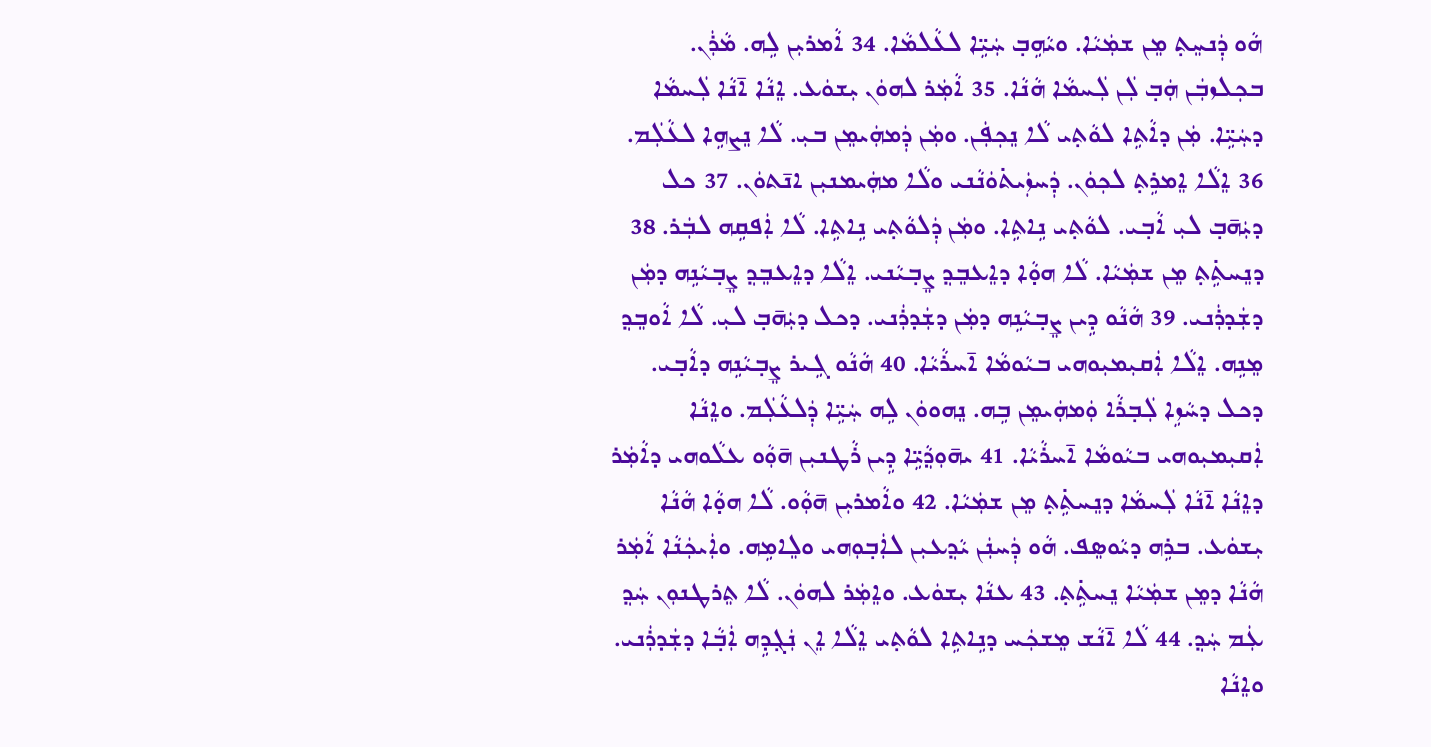ܗܵܘ ܕܲܢܚܸܬ݂ ܡܸܢ ܫܡܲܝܵܐ. ܘܝܵܗܹܒ݂ ܚܲܝܹ̈ܐ ܠܥܵܠܡܵܐ. 34 ܐܵܡܪܝܼܢ ܠܹܗ. ܡܵܪܲܢ. ܒܟ݂ܠܙܒܲܢ ܗܲܒ݂ ܠܲܢ ܠܲܚܡܵܐ ܗܵܢܵܐ. 35 ܐܵܡܲܪ ܠܗܘܿܢ ܝܼܫܘܿܥ. ܐܸܢܵܐ ܐ̄ܢܵܐ ܠܲܚܡܵܐ ܕܚܲܝܹ̈ܐ. ܡܲܢ ܕܐܵܬܹܐ ܠܘܵܬ݂ܝ ܠܵܐ ܢܸܟ݂ܦܲܢ. ܘܡܲܢ ܕܲܡܗܲܝܡܸܢ ܒܝܼ. ܠܵܐ ܢܸܨܗܹܐ ܠܥܵܠܲܡ. 36 ܐܸܠܵܐ ܐܸܡܪܹܬ݂ ܠܟ݂ܘܿܢ. ܕܲܚܙܲܝܬ݁ܘܿܢܵܢܝ ܘܠܵܐ ܡܗܲܝܡܢܝܼܢ ܐܢ̄ܬܘܿܢ. 37 ܟܠ ܕܝܲܗ̄ܒ݂ ܠܝܼ ܐܵܒ݂ܝ. ܠܘܵܬ݂ܝ ܢܹܐܬܹܐ. ܘܡܲܢ ܕܲܠܘܵܬ݂ܝ ܢܹܐܬܹܐ. ܠܵܐ ܐܲܦܩܹܗ ܠܒܲܪ. 38 ܕܢܸܚܬܹ݁ܬ݂ ܡܸܢ ܫܡܲܝܵܐ. ܠܵܐ ܗܘ̣ܵܐ ܕܐܸܥܒܸܕ݂ ܨܸܒ݂ܝܵܢܝ. ܐܸܠܵܐ ܕܐܸܥܒܸܕ݂ ܨܸܒ݂ܝܵܢܹܗ ܕܡܲܢ ܕܫܲܕܪܲܢܝ. 39 ܗܵܢܵܘ ܕܹܝܢ ܨܸܒ݂ܝܵܢܹܗ ܕܡܲܢ ܕܫܲܕܪܲܢܝ. ܕܟܠ ܕܝܲܗ̄ܒ݂ ܠܝܼ. ܠܵܐ ܐܵܘܒܸܕ݂ ܡܸܢܹܗ. ܐܸܠܵܐ ܐܲܩܝܼܡܝܼܘܗܝ ܒܝܵܘܡܵܐ ܐ̄ܚܪܵܝܵܐ. 40 ܗܵܢܵܘ ܓܹܝܪ ܨܸܒ݂ܝܵܢܹܗ ܕܐܵܒ݂ܝ. ܕܟܠ ܕܚܵܙܹܐ ܠܲܒ݂ܪܵܐ ܘܲܡܗܲܝܡܸܢ ܒܹܗ. ܢܸܗܘܘܿܢ ܠܹܗ ܚܲܝܹ̈ܐ ܕܲܠܥܵܠܲܡ. ܘܐܸܢܵܐ ܐܲܩܝܼܡܝܼܘܗܝ ܒܝܵܘܡܵܐ ܐ̄ܚܪܵܝܵܐ. 41 ܝܗ̄ܘܼܕ݂ܵܝܹ̈ܐ ܕܹܝܢ ܪܵܛܢܝܼܢ ܗ̄ܘܼܵܘ ܥܠܵܘܗܝ ܕܐܵܡܲܪ ܕܐܸܢܵܐ ܐ̄ܢܵܐ ܠܲܚܡܵܐ ܕܢܸܚܬܹ݁ܬ݂ ܡܸܢ ܫܡܲܝܵܐ. 42 ܘܐܵܡܪܝܼܢ ܗ̄ܘܼܵܘ. ܠܵܐ ܗܘ̣ܵܐ ܗܵܢܵܐ ܝܼܫܘܿܥ. ܒܪܹܗ ܕܝܵܘܣܸܦ. ܗܵܘ ܕܲܚܢܲܢ ܝܵܕ݂ܥܝܼܢ ܠܐܲܒ݂ܘܼܗܝ ܘܠܸܐܡܹܗ. ܘܐܲܝܟܲܢܵܐ ܐܵܡܲܪ ܗܵܢܵܐ ܕܡܸܢ ܫܡܲܝܵܐ ܢܸܚܬܹ݁ܬ݂. 43 ܥܢܵܐ ܝܼܫܘܿܥ. ܘܐܸܡܲܪ ܠܗܘܿܢ. ܠܵܐ ܬܸܪܛܢܘܼܢ ܚܲܕ݂ ܥܲܡ ܚܲܕ݂. 44 ܠܵܐ ܐ̄ܢܵܫ ܡܸܫܟܲܚ ܕܢܹܐܬܹܐ ܠܘܵܬ݂ܝ ܐܸܠܵܐ ܐܸܢ ܢܲܓ݂ܕܹܗ ܐܲܒ݂ܵܐ ܕܫܲܕܪܲܢܝ. ܘܐܸܢܵܐ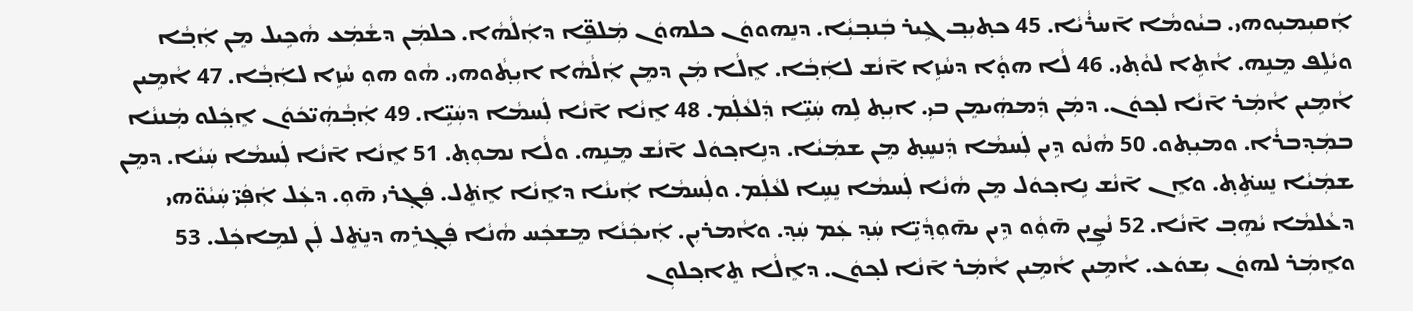ܐܲܩܝܼܡܝܼܘܗܝ. ܒܝܵܘܡܵܐ ܐ̄ܚܪܵܝܵܐ. 45 ܟܬ݂ܝܼܒ݂ ܓܹܝܪ ܒܲܢܒ݂ܝܼܵܐ. ܕܢܸܗܘܘܿܢ ܟܠܗܘܿܢ ܡܲܠܦܹ̈ܐ ܕܐܲܠܵܗܵܐ. ܟܠܡܲܢ ܕܫܵܡܲܥ ܗܵܟܹܝܠ ܡܸܢ ܐܲܒ݂ܵܐ ܘܝܵܠܹܦ ܡܸܢܹܗ. ܐܵܬܹܐ ܠܘܵܬ݂ܝ. 46 ܠܵܐ ܗܘ̣ܵܐ ܕܚܵܙܹܐ ܐ̄ܢܵܫ ܠܐܲܒ݂ܵܐ. ܐܸܠܵܐ ܡܲܢ ܕܡܸܢ ܐܲܠܵܗܵܐ ܐܝܼܬ݂ܵܘܗܝ. ܗܵܘ ܗܘܼ ܚܵܙܹܐ ܠܐܲܒ݂ܵܐ. 47 ܐܵܡܹܝܢ ܐܵܡܹܝܢ ܐܵܡܲܪ ܐ̄ܢܵܐ ܠܟ݂ܘܿܢ. ܕܡܲܢ ܕܲܡܗܲܝܡܸܢ ܒܝܼ. ܐܝܼܬ݂ ܠܹܗ ܚܲܝܹ̈ܐ ܕܲܠܥܵܠܲܡ. 48 ܐܸܢܵܐ ܐ̄ܢܵܐ ܠܲܚܡܵܐ ܕܚܲܝܹ̈ܐ. 49 ܐܲܒ݂ܵܗܲܝ̈ܟܿܘܿܢ ܐܸܟ݂ܲܠܘ ܡܲܢܢܵܐ ܒܡܲܕ݂ܒܪܵܐ. ܘܡܝܼܬ݂ܘ. 50 ܗܵܢܵܘ ܕܹܝܢ ܠܲܚܡܵܐ ܕܲܢܚܸܬ݂ ܡܸܢ ܫܡܲܝܵܐ. ܕܢܹܐܟ݂ܘܿܠ ܐ̄ܢܵܫ ܡܸܢܹܗ. ܘܠܵܐ ܢܡܘܼܬ݂. 51 ܐܸܢܵܐ ܐ̄ܢܵܐ ܠܲܚܡܵܐ ܚܲܝܵܐ. ܕܡܸܢ ܫܡܲܝܵܐ ܢܸܚܬܹ݁ܬ݂. ܘܐܸܢ ܐ̄ܢܵܫ ܢܹܐܟ݂ܘܿܠ ܡܸܢ ܗܵܢܵܐ ܠܲܚܡܵܐ ܢܸܚܹܐ ܠܥܵܠܲܡ. ܘܠܲܚܡܵܐ ܐܲܝܢܵܐ ܕܐܸܢܵܐ ܐܸܬܸ݁ܠ. ܦܲܓ݂ܪܝ ܗ̄ܘܼ. ܕܥܲܠ ܐܲܦܲܝ̈ ܚܲܝܵܘ̈ܗܝ ܕܥܵܠܡܵܐ ܝܵܗܹܒ݂ ܐ̄ܢܵܐ. 52 ܢܵܨܹܝܢ ܗ̄ܘܼܵܘ ܕܹܝܢ ܝܗ̄ܘܼܕ݂ܵܝܹ̈ܐ ܚܲܕ݂ ܥܲܡ ܚܲܕ݂. ܘܐܵܡܪܝܼܢ. ܐܲܝܟܲܢܵܐ ܡܸܫܟܲܚ ܗܵܢܵܐ ܦܲܓ݂ܪܹܗ ܕܢܸܬܸ݁ܠ ܠܲܢ ܠܡܹܐܟܲܠ. 53 ܘܐܸܡܲܪ ܠܗܘܿܢ ܝܼܫܘܿܥ. ܐܵܡܹܝܢ ܐܵܡܹܝܢ ܐܵܡܲܪ ܐ̄ܢܵܐ ܠܟ݂ܘܿܢ. ܕܐܸܠܵܐ ܬܸܐܟ݂ܠܘܼܢ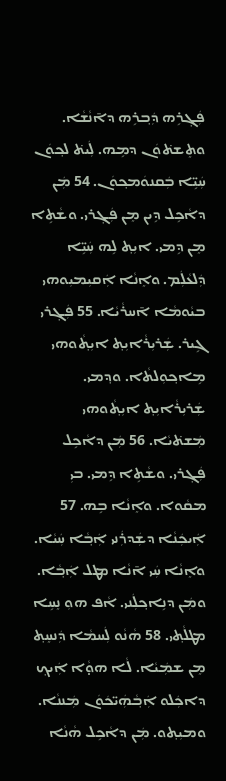ܦܲܓ݂ܪܹܗ ܕܲܒ݂ܪܹܗ ܕܐ̄ܢܵܫܵܐ. ܘܬܸܫܬ݁ܘܿܢ ܕܡܹܗ. ܠܲܝܬ݁ ܠܟ݂ܘܿܢ ܚܲܝܹ̈ܐ ܒܲܩܢܘܿܡܟ݂ܘܿܢ. 54 ܡܲܢ ܕܐܵܟܹܠ ܕܹܝܢ ܡܸܢ ܦܲܓ݂ܪܝ. ܘܫܵܬܹܐ ܡܸܢ ܕܹܡܝ. ܐܝܼܬ݂ ܠܹܗ ܚܲܝܹ̈ܐ ܕܲܠܥܵܠܲܡ. ܘܐܸܢܵܐ ܐܲܩܝܼܡܝܼܘܗܝ ܒܝܵܘܡܵܐ ܐ̄ܚܪܵܝܵܐ. 55 ܦܲܓ݂ܪܝ ܓܹܝܪ. ܫܲܪܝܼܪܵܐܝܼܬ݂ ܐܝܼܬ݂ܵܘܗܝ ܡܹܐܟ݂ܘܼܠܬܵܐ. ܘܕ݂ܡܝ. ܫܲܪܝܼܪܵܐܝܼܬ݂ ܐܝܼܬ݂ܵܘܗܝ ܡܲܫܬ݁ܝܵܐ. 56 ܡܲܢ ܕܐܵܟܹܠ ܦܲܓ݂ܪܝ. ܘܫܵܬܹܐ ܕܹܡܝ. ܒܝܼ ܡܩܵܘܐ. ܘܐܸܢܵܐ ܒܹܗ. 57 ܐܲܝܟܲܢܵܐ ܕܫܲܕܪܲܢܝ ܐܲܒ݂ܵܐ ܚܲܝܵܐ. ܘܐܸܢܵܐ ܚܲܝ ܐ̄ܢܵܐ ܡܛܠ ܐܲܒ݂ܵܐ. ܘܡܲܢ ܕܢܹܐܟ݂ܠܲܢܝ. ܐܵܦ ܗܘܼ ܢܸܚܹܐ ܡܛܠܵܬ݂ܝ. 58 ܗܵܢܵܘ ܠܲܚܡܵܐ ܕܲܢܚܸܬ݂ ܡܸܢ ܫܡܲܝܵܐ. ܠܵܐ ܗܘ̣ܵܐ ܐܲܝܟ݂ ܕܐܟܲܠܘ ܐܲܒ݂ܵܗܲܝ̈ܟܿܘܿܢ ܡܲܢܢܵܐ. ܘܡܝܼܬ݂ܘ. ܡܲܢ ܕܐܵܟܹܠ ܗܵܢܵܐ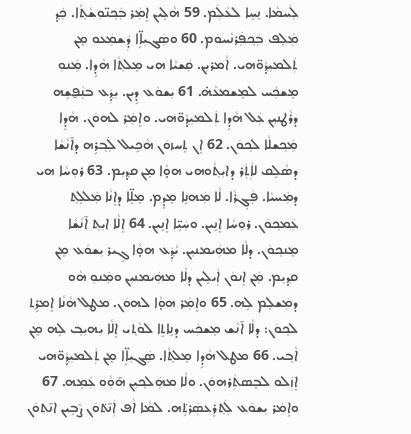ܠܲܚܡܵܐ. ܢܸܚܹܐ ܠܥܵܠܲܡ. 59 ܗܵܠܹܝܢ ܐܸܡܲܪ ܒܲܟ݂ܢ̈ܘܼܫܵܬ݂ܵܐ. ܟܲܕ݂ ܡܲܠܸܦ ܒܲܟ݂ܦܲܪܢܵܚܘܿܡ. 60 ܘܣܲܓܝܼܐܹ̈ܐ ܕܲܫܡܲܥܘ ܡܸܢ ܬܲܠܡܝܼܕ݂ܵܘ̈ܗܝ. ܐܵܡܪܝܼܢ. ܩܲܫܝܵܐ ܗܝ ܡܸܠܬ݂ܵܐ ܗܵܕܹܐ. ܡܲܢܘܼ ܡܸܫܟܲܚ ܠܡܸܫܡܥܵܗ̇. 61 ܝܼܫܘܿܥ ܕܹܝܢ. ܝܼܕ݂ܲܥ ܒܢܲܦ̮ܫܹܗ ܕܪܵܛܢܝܼܢ ܥܲܠ ܗܵܕܹܐ ܬܲܠܡܝܼܕ݂ܵܘ̈ܗܝ. ܘܐܸܡܲܪ ܠܗܘܿܢ. ܗܵܕܹܐ ܡܲܟ݂ܫܠܵܐ ܠܟ݂ܘܿܢ. 62 ܐܸܢ ܬܸܚܙܘܿܢ ܗܵܟܹܝܠ ܠܲܒ݂ܪܹܗ ܕܐ̄ܢܵܫܵܐ ܕܣܵܠܹܩ ܠܐܲܬܲܪ ܕܐܝܼܬ݂ܵܘܗܝ ܗܘ̣ܵܐ ܡܸܢ ܩܕ݂ܝܼܡ. 63 ܪܘܼܚܵܐ ܗܝ ܕܡܲܚܝܵܐ. ܦܲܓ݂ܪܵܐ. ܠܵܐ ܡܲܗܢܹܐ ܡܸܕܸܡ. ܡܸܠܹ̈ܐ ܕܐܸܢܵܐ ܡܲܠܠܹܬ݂ ܥܲܡܟ݂ܘܿܢ. ܪܘܼܚܵܐ ܐܸܢܹܝܢ. ܘܚܲܝܹ̈ܐ ܐܸܢܹܝܢ. 64 ܐܸܠܵܐ ܐܝܼܬ݂ ܐ̄ܢܵܫܵܐ ܡܸܢܟ݂ܘܿܢ. ܕܠܵܐ ܡܗܲܝܡܢܝܼܢ. ܝܵܕ݂ܲܥ ܗܘ̣ܵܐ ܓܹܝܪ ܝܼܫܘܿܥ ܡܸܢ ܩܕ݂ܝܼܡ. ܡܲܢ ܐܸܢܘܿܢ ܐܲܝܠܹܝܢ ܕܠܵܐ ܡܗܲܝܡܢܝܼܢ ܘܡܲܢܘܼ ܗܵܘ ܕܡܲܫܠܸܡ ܠܹܗ. 65 ܘܐܸܡܲܪ ܗܘ̣ܵܐ ܠܗܘܿܢ. ܡܛܠ ܗܵܢܵܐ ܐܸܡܪܹܬ݂ ܠܟ݂ܘܿܢ: ܕܠܵܐ ܐ̄ܢܵܫ ܡܸܫܟܲܚ ܕܢܹܐܬܹܐ ܠܘܵܬ݂ܝ ܐܸܠܵܐ ܝܼܗܝܼܒ݂ ܠܹܗ ܡܸܢ ܐܵܒ݂ܝ. 66 ܡܛܠ ܗܵܕܹܐ ܡܸܠܬ݂ܵܐ. ܣܲܓܝܼܐܹ̈ܐ ܡܸܢ ܬܲܠܡܝܼܕ݂ܵܘ̈ܗܝ ܐܸܙܲܠܘ ܠܒܸܣܬܲܪܗܘܿܢ. ܘܠܵܐ ܡܗܲܠܟ݂ܝܼܢ ܗ̄ܘܼܵܘ ܥܲܡܹܗ. 67 ܘܐܸܡܲܪ ܝܼܫܘܿܥ ܠܲܬ݂ܪܸܥܣܲܪܬܹ݁ܗ. ܠܡܵܐ ܐܵܦ ܐܲܢ̄ܬ݁ܘܿܢ ܨܵܒܹܝܢ ܐܢ̄ܬܘܿܢ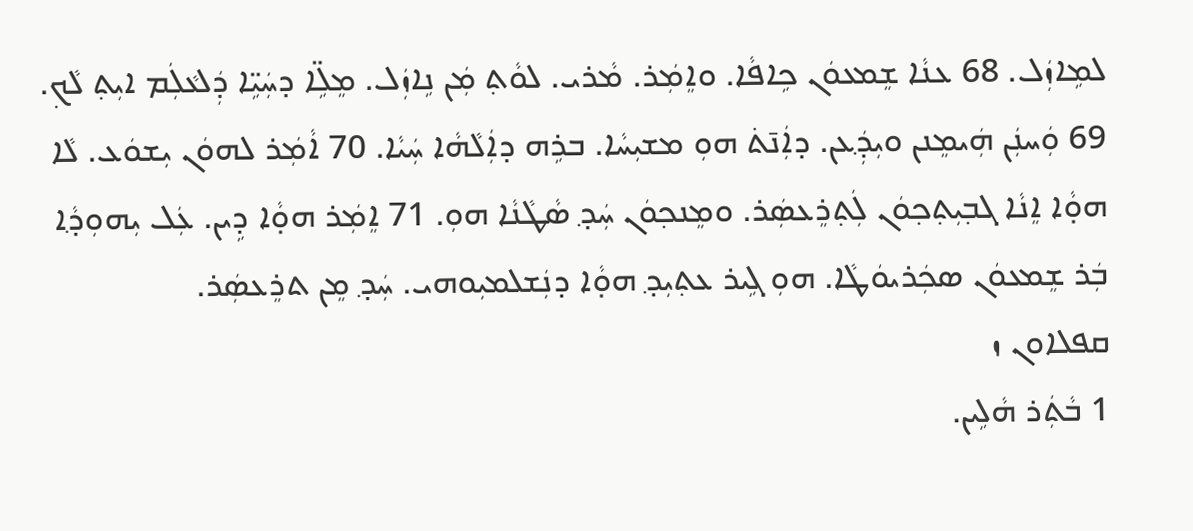ܠܡܹܐܙܲܠ. 68 ܥܢܵܐ ܫܸܡܥܘܿܢ ܟܹܐܦܵܐ. ܘܐܸܡܲܪ. ܡܵܪܝ. ܠܘܵܬ݂ ܡܲܢ ܢܹܐܙܲܠ. ܡܸܠܹ̈ܐ ܕܚܲܝܹ̈ܐ ܕܲܠܥܵܠܲܡ ܐܝܼܬ݂ ܠܵܟ݂. 69 ܘܲܚܢܲܢ ܗܲܝܡܸܢܢ ܘܝܼܕ݂ܲܥܢ. ܕܐܲܢ̄ܬ݁ ܗܘܼ ܡܫܝܼܚܵܐ. ܒܪܹܗ ܕܐܲܠܵܗܵܐ ܚܲܝܵܐ. 70 ܐܵܡܲܪ ܠܗܘܿܢ ܝܼܫܘܿܥ. ܠܵܐ ܗܘ̣ܵܐ ܐܸܢܵܐ ܓܒ݂ܝܼܬ݂ܟ݂ܘܿܢ ܠܲܬ݂ܪܸܥܣܲܪ. ܘܡܸܢܟ݂ܘܿܢ ܚܲܕ݂ ܣܵܛܵܢܵܐ ܗܘܼ. 71 ܐܸܡܲܪ ܗܘ̣ܵܐ ܕܹܝܢ. ܥܲܠ ܝܼܗܘܼܕ݂ܵܐ ܒܲܪ ܫܸܡܥܘܿܢ ܣܟܲܪܝܘܿܛܵܐ. ܗܘܼ ܓܹܝܪ ܥܬ݂ܝܼܕ݂ ܗܘ̣ܵܐ ܕܢܲܫܠܡܝܼܘܗܝ. ܚܲܕ݂ ܡܸܢ ܬܪܸܥܣܲܪ.
ܩܦܠܐܘܢ ܙ
1 ܒܵܬܲܪ ܗܵܠܹܝܢ.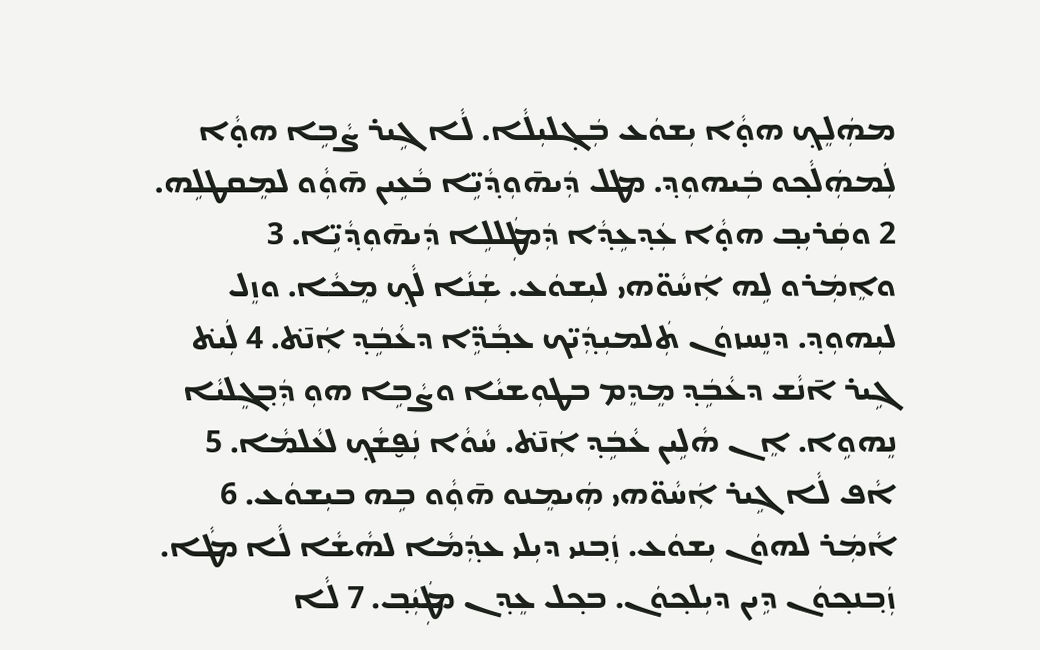ܡܗܲܠܸܟ݂ ܗܘ̣ܵܐ ܝܼܫܘܿܥ ܒܲܓ݂ܠܝܼܠܵܐ. ܠܵܐ ܓܹܝܪ ܨܵܒܹܐ ܗܘ̣ܵܐ ܠܲܡܗܲܠܵܟ݂ܘ ܒܲܝܗܘܼܕ݂. ܡܛܠ ܕܲܝܗ̄ܘܼܕ݂ܵܝܹ̈ܐ ܒܵܥܹܝܢ ܗ̄ܘܼܵܘ ܠܡܸܩܛܠܹܗ. 2 ܘܩܲܪܝܼܒ݂ ܗܘ̣ܵܐ ܥܲܕ݂ܥܹܕ݂ܵܐ ܕܲܡܛܲܠܠܹܐ ܕܲܝܗ̄ܘܼܕ݂ܵܝܹ̈ܐ. 3 ܘܐܸܡܲܪܘ ܠܹܗ ܐܲܚܵܘ̈ܗܝ ܠܝܼܫܘܿܥ. ܫܲܢܵܐ ܠܵܟ݂ ܡܸܟܵܐ. ܘܙܸܠ ܠܝܼܗܘܼܕ݂. ܕܢܸܚܙܘܿܢ ܬܲܠܡܝܼܕ݂ܲܝ̈ܟ ܥܒ݂ܵܕܹ̈ܐ ܕܥܵܒܹܿܕ݂ ܐܲܢ̄ܬ݁. 4 ܠܲܝܬ݁ ܓܹܝܪ ܐ̄ܢܵܫ ܕܥܵܒܹܿܕ݂ ܡܸܕܸܡ ܒܛܘܼܫܝܵܐ ܘܨܵܒܹܐ ܗܘܼ ܕܲܒ݂ܓܸܠܝܵܐ ܢܸܗܘܹܐ. ܐܸܢ ܗܵܠܹܝܢ ܥܵܒܹܿܕ݂ ܐܲܢ̄ܬ݁. ܚܵܘܵܐ ܢܲܦ̮ܫܵܟ݂ ܠܥܵܠܡܵܐ. 5 ܐܵܦ ܠܵܐ ܓܹܝܪ ܐܲܚܵܘ̈ܗܝ ܗܲܝܡܸܢܘ ܗ̄ܘܼܵܘ ܒܹܗ ܒܝܼܫܘܿܥ. 6 ܐܵܡܲܪ ܠܗܘܿܢ ܝܼܫܘܿܥ. ܙܲܒ݂ܢܝ ܕܝܼܠܝ ܥܕ݂ܲܡܵܐ ܠܗܵܫܵܐ ܠܵܐ ܡܛܵܐ. ܙܲܒ݂ܢܟ݂ܘܿܢ ܕܹܝܢ ܕܝܼܠܟ݂ܘܿܢ. ܒܟ݂ܠ ܥܸܕ݂ܢ ܡܛܲܝܲܒ݂. 7 ܠܵܐ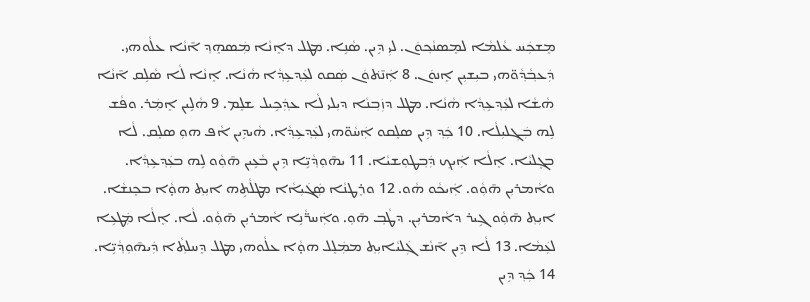ܡܸܫܟܲܚ ܥܵܠܡܵܐ ܠܡܸܣܢܵܟ݂ܘܿܢ. ܠܝܼ ܕܹܝܢ. ܣܵܢܹܐ. ܡܛܠ ܕܐܸܢܵܐ ܡܲܣܗܸܕ݂ ܐ̄ܢܵܐ ܥܠܵܘܗܝ. ܕܲܥܒ݂ܵܕ݂ܵܘ̈ܗܝ ܒܝܼܫܝܼܢ ܐܸܢܘܿܢ. 8 ܐܲܢ̄ܬ݁ܘܿܢ ܣܲܩܘ ܠܥܲܕ݂ܥܹܕ݂ܵܐ ܗܵܢܵܐ. ܐܸܢܵܐ ܠܵܐ ܣܵܠܹܩ ܐ̄ܢܵܐ ܗܵܫܵܐ ܠܥܲܕ݂ܥܹܕ݂ܵܐ ܗܵܢܵܐ. ܡܛܠ ܕܙܲܒ݂ܢܵܐ ܕܝܼܠܝ ܠܵܐ ܥܕ݂ܲܟܹܝܠ ܫܠܸܡ. 9 ܗܵܠܹܝܢ ܐܸܡܲܪ. ܘܦܵܫ ܠܹܗ ܒܲܓ݂ܠܝܼܠܵܐ. 10 ܟܲܕ݂ ܕܹܝܢ ܣܠܸܩܘ ܐܲܚܵܘ̈ܗܝ ܠܥܲܕ݂ܥܹܕ݂ܵܐ. ܗܵܝܕܹܝܢ ܐܵܦ ܗܘܼ ܣܠܸܩ. ܠܵܐ ܒܓܸܠܝܵܐ. ܐܸܠܵܐ ܐܲܝܟ݂ ܕܲܒ݂ܛܘܼܫܝܵܐ. 11 ܝܗ̄ܘܼܕ݂ܵܝܹ̈ܐ ܕܹܝܢ ܒܵܥܹܝܢ ܗ̄ܘܼܵܘ ܠܹܗ ܒܥܲܕ݂ܥܹܕ݂ܵܐ. ܘܐܵܡܪܝܼܢ ܗ̄ܘܼܵܘ. ܐܲܝܟܵܘ ܗܵܘ. 12 ܘܪܸܛܢܵܐ ܣܲܓܿܝܼܐܵܐ ܡܛܠܵܬܹܗ ܐܝܼܬ݂ ܗܘ̣ܵܐ ܒܟܸܢܫܵܐ. ܐܝܼܬ݂ ܗ̄ܘܼܵܘ ܓܹܝܪ ܕܐܵܡܪܝܼܢ. ܕܛܵܒ݂ ܗ̄ܘܼ. ܘܐܲܚܪ̈ܵܢܹܐ ܐܵܡܪܝܼܢ ܗ̄ܘܼܵܘ. ܠܵܐ. ܐܸܠܵܐ ܡܲܛܥܹܐ ܠܥܲܡܵܐ. 13 ܠܵܐ ܕܹܝܢ ܐ̄ܢܵܫ ܓܲܠܝܵܐܝܼܬ݂ ܡܡܲܠܸܠ ܗܘ̣ܵܐ ܥܠܵܘܗܝ ܡܛܠ ܕܸܚܠܬ݂ܵܐ ܕܲܝܗ̄ܘܼܕ݂ܵܝܹ̈ܐ. 14 ܟܲܕ݂ ܕܹܝܢ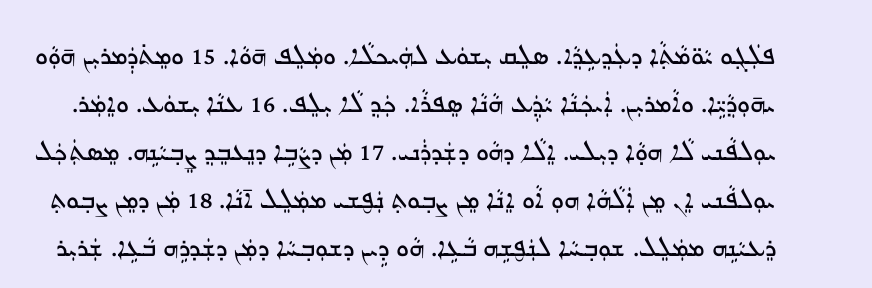ܦܠܲܓ݂ܘ ܝܵܘ̈ܡܵܬ݂ܵܐ ܕܥܲܕ݂ܥܹܕ݂ܵܐ. ܣܠܸܩ ܝܼܫܘܿܥ ܠܗܲܝܟܠܵܐ. ܘܡܲܠܸܦ ܗ̄ܘܵܐ. 15 ܘܡܸܬ݁ܕܲܡܪܝܼܢ ܗ̄ܘܼܵܘ ܝܗ̄ܘܼܕ݂ܵܝܹ̈ܐ. ܘܐܵܡܪܝܼܢ. ܐܲܝܟܲܢܵܐ ܝܵܕ݂ܲܥ ܗܵܢܵܐ ܣܸܦܪܵܐ. ܟܲܕ݂ ܠܵܐ ܝܼܠܸܦ. 16 ܥܢܵܐ ܝܼܫܘܿܥ. ܘܐܸܡܲܪ. ܝܘܼܠܦܵܢܝ ܠܵܐ ܗܘ̣ܵܐ ܕܝܼܠܝ. ܐܸܠܵܐ ܕܗܵܘ ܕܫܲܕܪܲܢܝ. 17 ܡܲܢ ܕܨܵܒܹܐ ܕܢܸܥܒܸܕ݂ ܨܸܒ݂ܝܵܢܹܗ. ܡܸܣܬܲܟܲܠ ܝܘܼܠܦܵܢܝ ܐܸܢ ܡܸܢ ܐܲܠܵܗܵܐ ܗܘܼ ܐܵܘ ܐܸܢܵܐ ܡܸܢ ܨܒ݂ܘܬ݂ ܢܲܦ̮ܫܝ ܡܡܲܠܸܠ ܐ̄ܢܵܐ. 18 ܡܲܢ ܕܡܸܢ ܨܒ݂ܘܬ݂ ܪܸܥܝܵܢܹܗ ܡܡܲܠܸܠ. ܫܘܼܒ݂ܚܵܐ ܠܢܲܦ̮ܫܹܗ ܒܵܥܹܐ. ܗܵܘ ܕܹܝܢ ܕܫܘܼܒ݂ܚܵܐ ܕܡܲܢ ܕܫܲܕܪܹܗ ܒܵܥܹܐ. ܫܲܪܝܼܪ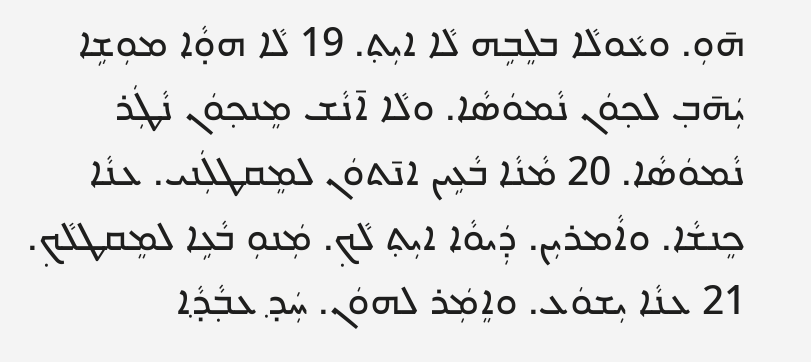ܗ̄ܘܼ. ܘܥܵܘܠܵܐ ܒܠܸܒܹܗ ܠܵܐ ܐܝܼܬ݂. 19 ܠܵܐ ܗܘ̣ܵܐ ܡܘܼܫܹܐ ܝܲܗ̄ܒ݂ ܠܟ݂ܘܿܢ ܢܵܡܘܿܣܵܐ. ܘܠܵܐ ܐ̄ܢܵܫ ܡܸܢܟ݂ܘܿܢ ܢܵܛܲܪ ܢܵܡܘܿܣܵܐ. 20 ܡܵܢܵܐ ܒܵܥܹܝܢ ܐܢ̄ܬܘܿܢ ܠܡܸܩܛܠܲܢܝ. ܥܢܵܐ ܟܸܢܫܵܐ. ܘܐܵܡܪܝܼܢ. ܕܲܝܘܵܐ ܐܝܼܬ݂ ܠܵܟ݂. ܡܲܢܘܼ ܒܵܥܹܐ ܠܡܸܩܛܠܵܟ݂. 21 ܥܢܵܐ ܝܼܫܘܿܥ. ܘܐܸܡܲܪ ܠܗܘܿܢ. ܚܲܕ݂ ܥܒ݂ܵܕ݂ܵܐ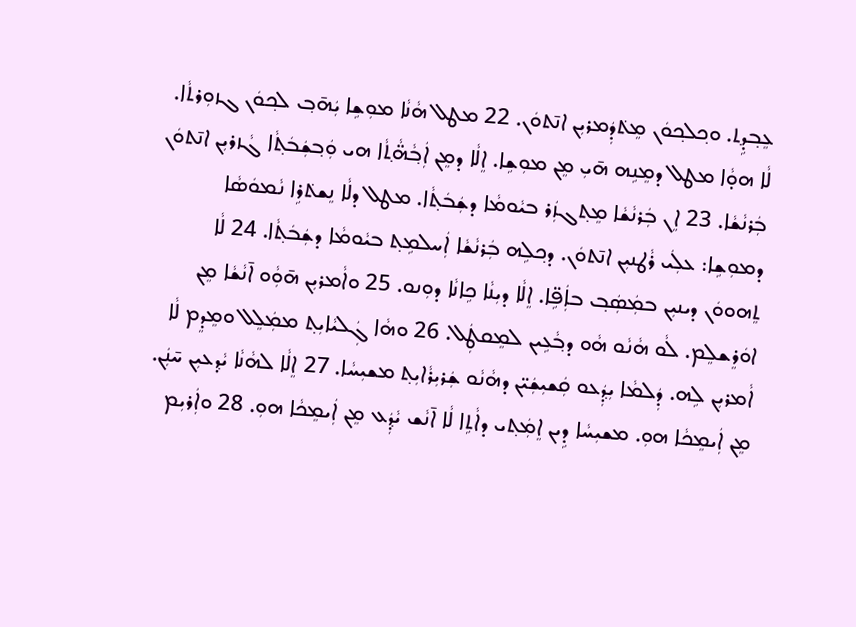ܥܸܒ݂ܕܹܬ݂. ܘܟ݂ܠܟ݂ܘܿܢ ܡܸܬ݁ܕܲܡܪܝܼܢ ܐܢ̄ܬܘܿܢ. 22 ܡܛܠ ܗܵܢܵܐ ܡܘܼܫܹܐ ܝܲܗ̄ܒ݂ ܠܟ݂ܘܿܢ ܓܙܘܼܪܬܵܐ. ܠܵܐ ܗܘ̣ܵܐ ܡܛܠ ܕܡܸܢܹܗ ܗ̄ܝܼ ܡܸܢ ܡܘܼܫܹܐ. ܐܸܠܵܐ ܕܡܸܢ ܐܲܒ݂ܵܗ̈ܵܬ݂ܵܐ ܗܝ ܘܲܒ݂ܫܲܒܿܬ݂ܵܐ ܓܵܙܪܝܼܢ ܐܢ̄ܬܘܿܢ ܒܲܪܢܵܫܵܐ. 23 ܐܸܢ ܒܲܪܢܵܫܵܐ ܡܸܬ݂ܓܙܲܪ ܒܝܵܘܡܵܐ ܕܫܲܒܿܬ݂ܵܐ. ܡܛܠ ܕܠܵܐ ܢܸܫܬ݁ܪܹܐ ܢܵܡܘܿܣܵܐ ܕܡܘܼܫܹܐ: ܥܠܲܝ ܪܵܛܢܝܼܢ ܐܢ̄ܬܘܿܢ. ܕܟ݂ܠܹܗ ܒܲܪܢܵܫܵܐ ܐܲܚܠܡܹܬ݂ ܒܝܵܘܡܵܐ ܕܫܲܒܿܬ݂ܵܐ. 24 ܠܵܐ ܬܸܗܘܘܿܢ ܕܝܢܝܼܢ ܒܡܲܣܲܒ݂ ܒܐܲܦܹ̈ܐ. ܐܸܠܵܐ ܕܝܼܢܵܐ ܟܹܐܢܵܐ ܕܘܼܢܘ. 25 ܘܐܵܡܪܝܼܢ ܗ̄ܘܼܵܘ ܐ̄ܢܵܫܵܐ ܡܸܢ ܐܘܿܪܸܫܠܸܡ. ܠܵܘ ܗܵܢܵܘ ܗܵܘ ܕܒ݂ܵܥܹܝܢ ܠܡܸܩܛܲܠ. 26 ܘܗܵܐ ܓܲܠܝܵܐܝܼܬ݂ ܡܡܲܠܸܠ ܘܡܸܕܸܡ ܠܵܐ ܐܵܡܪܝܼܢ ܠܹܗ. ܕܲܠܡܵܐ ܝܼܕ݂ܲܥܘ ܩܲܫܝܼܫܲܝ̈ܢ ܕܗܵܢܵܘ ܫܲܪܝܼܪܵܐܝܼܬ݂ ܡܫܝܼܚܵܐ. 27 ܐܸܠܵܐ ܠܗܵܢܵܐ ܝܵܕ݂ܥܝܼܢ ܚ̄ܢܲܢ. ܡܸܢ ܐܲܝܡܸܟܵܐ ܗܘܼ. ܡܫܝܼܚܵܐ ܕܹܝܢ ܐܸܡܲܬ݂ܝ ܕܐܵܬܹܐ ܠܵܐ ܐ̄ܢܵܫ ܝܵܕ݂ܲܥ ܡܸܢ ܐܲܝܡܸܟܵܐ ܗܘܼ. 28 ܘܐܲܪܝܼܡ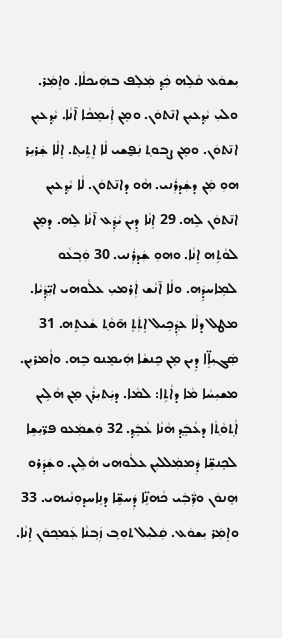ܝܼܫܘܿܥ ܩܵܠܹܗ ܟܲܕ݂ ܡܲܠܸܦ ܒܗܲܝܟܠܵܐ. ܘܐܸܡܲܪ. ܘܠܝܼ ܝܵܕ݂ܥܝܼܢ ܐܢ̄ܬܘܿܢ. ܘܡܸܢ ܐܲܝܡܸܟܵܐ ܐ̄ܢܵܐ. ܝܵܕ݂ܥܝܼܢ ܐܢ̄ܬܘܿܢ. ܘܡܸܢ ܨܒ݂ܘܬ݂ ܢܲܦ̮ܫܝ ܠܵܐ ܐܸܬܹܝܬ݂. ܐܸܠܵܐ ܫܲܪܝܼܪ ܗܘܼ ܡܲܢ ܕܫܲܕܪܲܢܝ. ܗܵܘ ܕܐܢ̄ܬܘܿܢ. ܠܵܐ ܝܵܕ݂ܥܝܼܢ ܐܢ̄ܬܘܿܢ ܠܹܗ. 29 ܐܸܢܵܐ ܕܹܝܢ ܝܵܕ݂ܲܥ ܐ̄ܢܵܐ ܠܹܗ. ܕܡܸܢ ܠܘܵܬܹܗ ܐܸܢܵܐ. ܘܗܘܼ ܫܲܕܪܲܢܝ. 30 ܘܲܒ݂ܥܵܘ ܠܡܹܐܚܕܹܿܗ. ܘܠܵܐ ܐ̄ܢܵܫ ܐܲܪܡܝܼ ܥܠܵܘܗܝ ܐܝܼ̈ܕ݂ܲܝܵܐ. ܡܛܠ ܕܠܵܐ ܥܕ݂ܲܟܹܝܠ ܐܸܬܲܬܸ ܗ̄ܘܵܬ݂ ܫܵܥܬܹܗ. 31 ܣܲܓܝܼܐܹ̈ܐ ܕܹܝܢ ܡܸܢ ܟܸܢܫܵܐ ܗܲܝܡܸܢܘ ܒܹܗ. ܘܐܵܡܪܝܼܢ. ܡܫܝܼܚܵܐ ܡܵܐ ܕܐܵܬܹܐ: ܠܡܵܐ. ܕܝܲܬܝܼܪܵܢ ܡܸܢ ܗܵܠܹܝܢ ܐܵܬ݂ܘܵܬ݂ܵܐ ܕܥܵܒܹܿܕ݂ ܗܵܢܵܐ ܥܵܒܹܿܕ݂. 32 ܘܲܫܡܲܥܘ ܦܪ̈ܝܼܫܹܐ ܠܟܸܢܫܹ̈ܐ ܕܲܡܡܲܠܠܝܼܢ ܥܠܵܘܗܝ ܗܵܠܹܝܢ. ܘܫܲܕܲܪܘ ܗܸܢܘܿܢ ܘܪ̈ܲܒܲܝ ܟܵܗܢܹ̈ܐ ܕܲܚܫܹ̈ܐ ܕܢܹܐܚܕܘܼܢܵܝܗܝ. 33 ܘܐܸܡܲܪ ܝܼܫܘܿܥ. ܩܲܠܝܼܠ ܬܘܼܒ݂ ܙܲܒ݂ܢܵܐ ܥܲܡܟ݂ܘܿܢ ܐܸܢܵܐ.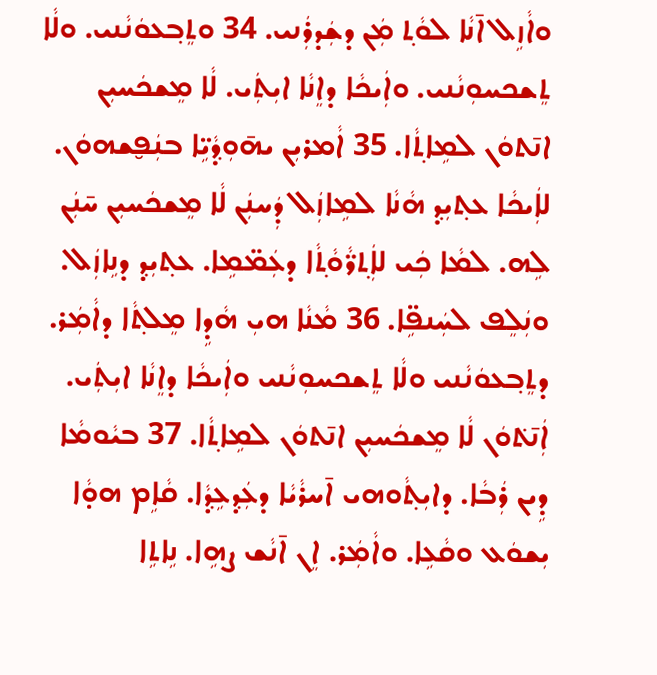ܘܐܵܙܹܠ ܐ̄ܢܵܐ ܠܘܵܬ݂ ܡܲܢ ܕܫܲܕܪܲܢܝ. 34 ܘܬܸܒ݂ܥܘܿܢܵܢܝ. ܘܠܵܐ ܬܸܫܟܚܘܼܢܵܢܝ. ܘܐܲܝܟܵܐ ܕܐܸܢܵܐ ܐܝܼܬܲܝ. ܠܵܐ ܡܸܫܟܿܚܝܼܢ ܐܢ̄ܬܘܿܢ ܠܡܹܐܬ݂ܵܐ. 35 ܐܵܡܪܝܼܢ ܝܗ̄ܘܼܕ݂ܵܝܹ̈ܐ ܒܢܲܦ̮ܫܗܘܿܢ. ܠܐܲܝܟܵܐ ܥܬ݂ܝܼܕ݂ ܗܵܢܵܐ ܠܡܹܐܙܲܠ ܕܲܚܢܲܢ ܠܵܐ ܡܸܫܟܿܚܝܼܢ ܚ̄ܢܲܢ ܠܹܗ. ܠܡܵܐ ܟܲܝ ܠܐܲܬ݂ܪ̈ܵܘܵܬ݂ܵܐ ܕܥܲܡ̈ܡܹܐ. ܥܬ݂ܝܼܕ݂ ܕܢܹܐܙܲܠ. ܘܢܲܠܸܦ ܠܚܲܢܦܹ̈ܐ. 36 ܡܵܢܵܐ ܗܝܼ ܗܵܕܹܐ ܡܸܠܬ݂ܵܐ ܕܐܵܡܲܪ. ܕܬܸܒ݂ܥܘܿܢܵܢܝ ܘܠܵܐ ܬܸܫܟܚܘܼܢܵܢܝ ܘܐܲܝܟܵܐ ܕܐܸܢܵܐ ܐܝܼܬܲܝ. ܐܲܢ̄ܬ݁ܘܿܢ ܠܵܐ ܡܸܫܟܿܚܝܼܢ ܐܢ̄ܬܘܿܢ ܠܡܹܐܬ݂ܵܐ. 37 ܒܝܵܘܡܵܐ ܕܹܝܢ ܪܲܒܵܐ. ܕܐܝܼܬ݂ܵܘܗܝ ܐ̄ܚܪܵܝܵܐ ܕܥܲܕ݂ܥܹܕ݂ܵܐ. ܩܵܐܹܡ ܗܘ̣ܵܐ ܝܼܫܘܿܥ ܘܩܵܥܹܐ. ܘܐܵܡܲܪ. ܐܸܢ ܐ̄ܢܵܫ ܨܗܹܐ. ܢܹܐܬܹܐ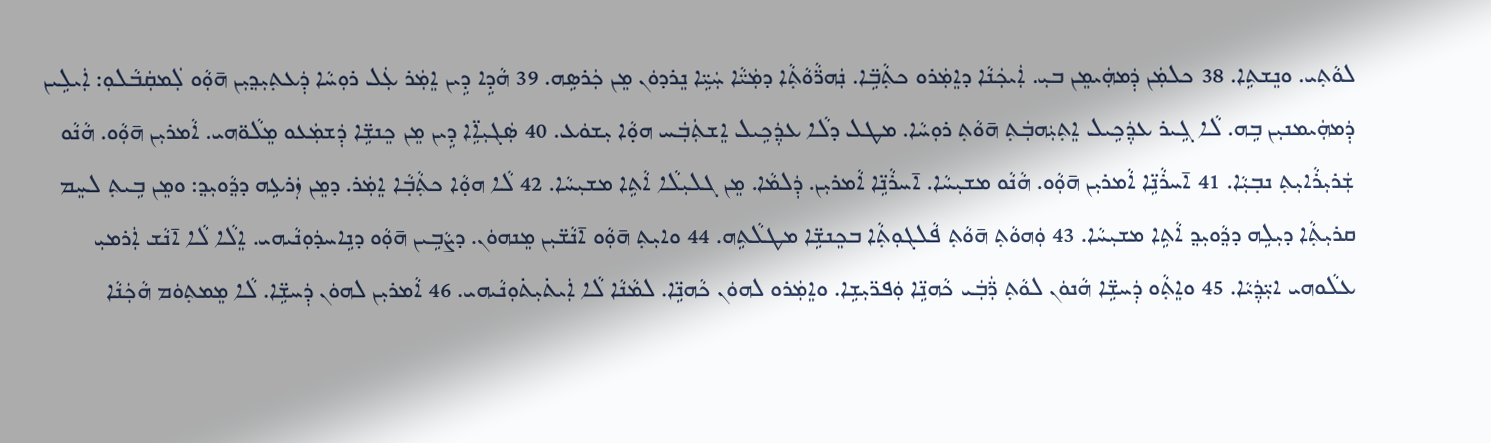ܠܘܵܬ݂ܝ. ܘܢܸܫܬܹܐ. 38 ܟܠܡܲܢ ܕܲܡܗܲܝܡܸܢ ܒܝܼ. ܐܲܝܟܲܢܵܐ ܕܐܸܡܲܪܘ ܟܬ݂ܵܒܹ̈ܐ. ܢܲܗܪ̈ܵܘܵܬ݂ܵܐ ܕܡܲܝ̈ܵܐ ܚܲܝܹ̈ܐ ܢܸܪܕܘܿܢ ܡܸܢ ܟܲܪܣܹܗ. 39 ܗܵܕܹܐ ܕܹܝܢ ܐܸܡܲܪ ܥܲܠ ܪܘܼܚܵܐ ܕܲܥܬ݂ܝܼܕ݂ܝܼܢ ܗ̄ܘܼܵܘ ܠܲܡܩܲܒܵܠܘܼ: ܐܲܝܠܹܝܢ ܕܲܡܗܲܝܡܢܝܼܢ ܒܹܗ. ܠܵܐ ܓܹܝܪ ܥܕ݂ܲܟܹܝܠ ܐܸܬ݂ܝܲܗܒܲܬ݂ ܗ̄ܘܵܬ݂ ܪܘܼܚܵܐ. ܡܛܠ ܕܠܵܐ ܥܕ݂ܲܟܹܝܠ ܐܸܫܬܲܒܲܚ ܗܘ̣ܵܐ ܝܼܫܘܿܥ. 40 ܣܲܓܝܼܐܹ̈ܐ ܕܹܝܢ ܡܸܢ ܟܸܢܫܹ̈ܐ ܕܲܫܡܲܥܘ ܡܸܠܵܘ̈ܗܝ. ܐܵܡܪܝܼܢ ܗ̄ܘܼܵܘ. ܗܵܢܵܘ ܫܲܪܝܼܪܵܐܝܼܬ݂ ܢܒ݂ܝܼܵܐ. 41 ܐ̄ܚܪܵܢܹ̈ܐ ܐܵܡܪܝܼܢ ܗ̄ܘܼܵܘ. ܗܵܢܵܘ ܡܫܝܼܚܵܐ. ܐ̄ܚܪܵܢܹ̈ܐ ܐܵܡܪܝܼܢ. ܕܲܠܡܵܐ. ܡܸܢ ܓܠܝܼܠܵܐ ܐܵܬܹܐ ܡܫܝܼܚܵܐ. 42 ܠܵܐ ܗܘ̣ܵܐ ܟܬ݂ܵܒ݂ܵܐ ܐܸܡܲܪ. ܕܡܸܢ ܙܲܪܥܹܗ ܕܕ݂ܵܘܝܼܕ݂: ܘܡܸܢ ܒܹܝܬ݂ ܠܚܸܡ ܩܪܝܼܬ݂ܵܐ ܕܝܼܠܹܗ ܕܕ݂ܵܘܝܼܕ݂ ܐܵܬܹܐ ܡܫܝܼܚܵܐ. 43 ܘܲܗܘܵܬ݂ ܗ̄ܘܵܬ݂ ܦܵܠܓܘܼܬ݂ܵܐ ܒܟܸܢܫܹ̈ܐ ܡܛܠܵܬܹܗ. 44 ܘܐܝܼܬ݂ ܗ̄ܘܼܵܘ ܐ̄ܢܵܫ̈ܝܼܢ ܡܸܢܗܘܿܢ. ܕܨܵܒܹܝܢ ܗ̄ܘܼܵܘ ܕܢܹܐܚܕܿܘܼܢܵܝܗܝ. ܐܸܠܵܐ ܠܵܐ ܐ̄ܢܵܫ ܐܲܪܡܝܼ ܥܠܵܘܗܝ ܐܝܼ̈ܕ݂ܲܝܵܐ. 45 ܘܐܸܬ݂ܵܘ ܕܲܚܫܹ̈ܐ ܗܵܢܘܿܢ ܠܘܵܬ݂ ܪ̈ܲܒܲܝ ܟܵܗܢܹ̈ܐ ܘܲܦܪ̈ܝܼܫܹܐ. ܘܐܸܡܲܪܘ ܠܗܘܿܢ ܟܵܗܢܹ̈ܐ. ܠܡܵܢܵܐ ܠܵܐ ܐܲܝܬ݁ܝܼܬ݁ܘܼܢܵܝܗܝ. 46 ܐܵܡܪܝܼܢ ܠܗܘܿܢ ܕܲܚܫܹ̈ܐ. ܠܵܐ ܡܸܡܬ݂ܘܿܡ ܗܵܟܲܢܵܐ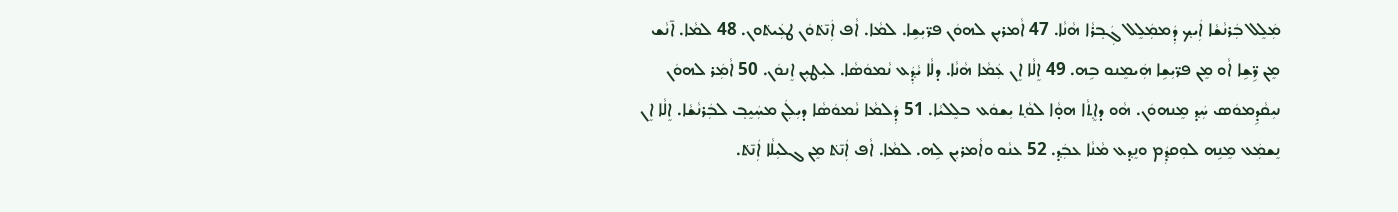ܡܲܠܸܠ ܒܲܪܢܵܫܵܐ ܐܲܝܟ݂ ܕܲܡܡܲܠܸܠ ܓܲܒ݂ܪܵܐ ܗܵܢܵܐ. 47 ܐܵܡܪܝܼܢ ܠܗܘܿܢ ܦܪ̈ܝܼܫܹܐ. ܠܡܵܐ. ܐܵܦ ܐܲܢ̄ܬ݁ܘܿܢ ܛܥܲܝܬ݁ܘܢ. 48 ܠܡܵܐ. ܐ̄ܢܵܫ ܡܸܢ ܪܹ̈ܫܹܐ ܐܵܘ ܡܸܢ ܦܪ̈ܝܼܫܹܐ ܗܲܝܡܸܢܘ ܒܹܗ. 49 ܐܸܠܵܐ ܐܸܢ ܥܲܡܵܐ ܗܵܢܵܐ. ܕܠܵܐ ܝܵܕ݂ܲܥ ܢܵܡܘܿܣܵܐ. ܠܝܼܛܝܼܢ ܐܸܢܘܿܢ. 50 ܐܵܡܲܪ ܠܗܘܿܢ ܢܝܼܩܵܕܹܡܘܿܣ ܚܲܕ݂ ܡܸܢܗܘܿܢ. ܗܵܘ ܕܐܸܬ݂ܵܐ ܗܘ̣ܵܐ ܠܘܵܬ݂ ܝܼܫܘܿܥ ܒܠܸܠܝܵܐ. 51 ܕܲܠܡܵܐ ܢܵܡܘܿܣܵܐ ܕܝܼܠܲܢ ܡܚܲܝܸܒ݂ ܠܒܲܪܢܵܫܵܐ. ܐܸܠܵܐ ܐܸܢ ܢܸܫܡܲܥ ܡܸܢܹܗ ܠܘܼܩܕ݂ܲܡ ܘܢܸܕ݂ܥ ܡܵܢܵܐ ܥܒܲܕ݂. 52 ܥܢܵܘ ܘܐܵܡܪܝܼܢ ܠܹܗ. ܠܡܵܐ. ܐܵܦ ܐܲܢ̄ܬ݁ ܡܸܢ ܓܠܝܼܠܵܐ ܐܲܢ̄ܬ݁.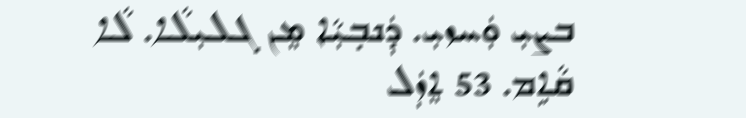ܒܨܝܼ ܘܲܚܙܝܼ. ܕܲܢܒ݂ܝܼܵܐ ܡܸܢ ܓܠܝܼܠܵܐ. ܠܵܐ ܩܵܐܹܡ. 53 ܐܸܙܲܠ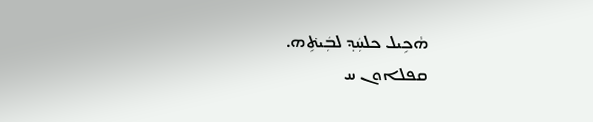ܗܵܟܹܝܠ ܟܠܚܲܕ݂ ܠܒܲܝܬܹ݁ܗ.
ܩܦܠܐܘܢ ܚ